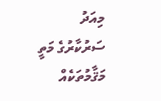މިއަދު ސަރުކާރުގެ މަތީ މަޤާމުތަކެއް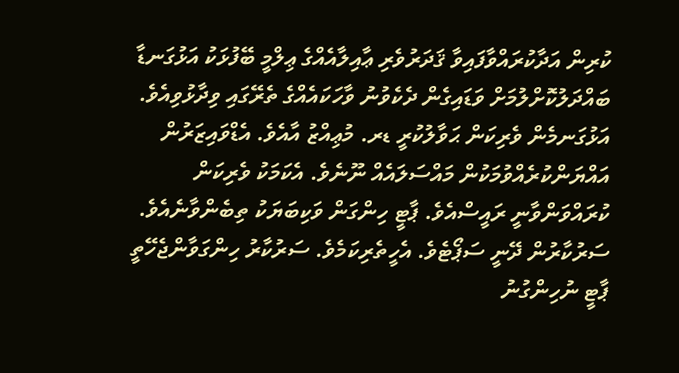ކުރިން އަދާކުރައްވާފައިވާ ޤަދަރުވެރި ޢާއިލާއެއްގެ ޢިލްމީ ބޭފުޅަކު އަޅުގަނޑާ ބައްދަލުކޮށްލުމަށް ވަޑައިގެން ދެކެވުނު ވާހަކައެއްގެ ތެރޭގައި ވިދާޅުވިއެވެ.
އަޅުގަނމެން ވެރިކަން ޙަވާލުކުރީ ޑރ. މުޢިއްޒު އާއެވެ. އެޑްވައިޒަރުން އައްޔަންކުރެއްވުމަކުން މައްސަލައެއް ނޫނެވެ. އެކަމަކު ވެރިކަން ކުރައްވަންވާނީ ރައީސްއެވެ. ޕާޓީ ހިންގަން ވަކިބަޔަކު ތިބެންވާނެއެވެ. ސަރުކާރުން ދޭނީ ސަޕޯޓެވެ. އެހީތެރިކަމެވެ. ސަރުކާރު ހިންގަވާންޖެހޭތީ ޕާޓީ ނުހިންގުނު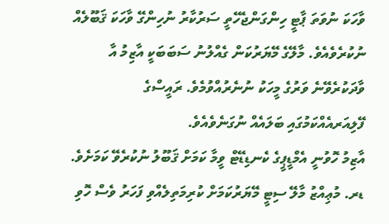ވާހަކަ ނުވަތަ ޕާޓީ ހިންގަންޖެހޭތީ ސަރުކާރު ނުހިންގޭ ވާހަކަ ޤަބޫލެއް ނުކުރެވެއެވެ. މާލޭގެ މޭޔަރުކަން ގެއްލުނު ސަބަބަކީ އާޒިމު އާ ވާދަކުރެވޭނެ ވަރުގެ މީހަކު ނުނެރުއްވުމެވެ. ރައީސްގެ ފޭލިއަރއެއްކަމުގައި ބަލައެއް ނުގަނެވެއެވެ.
އާޒިމު ހޮވުނީ އެމްޑީޕީގެ ކެނޑިޑޭޓް ވީމާ ކަމަށް ޤަބޫލު ނުކުރެވޭ ކަމަށެވެ. ޑރ. މުޢިއްޒު މާލޭ ސިޓީ މޭޔަރުކަމަށް ކުރިމަތިލެއްވި ފަހަރު ވެސް ހޮވި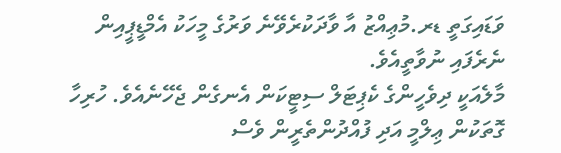ވަޑައިގަތީ ޑރ.މުޢިއްޒު އާ ވާދަކުރެވޭނެ ވަރުގެ މީހަކު އެމްޑީޕީއިން ނެރެފައި ނުވާތީއެވެ.
މާލެއަކީ ދިވެހީންގެ ކެޕިޓަލް ސިޓީކަން އެނގެން ޖެހޭނެއެވެ. ހުރިހާ ގޮތަކުން ޢިލްމީ އަދި ފުއްދުންތެރީން ވެސް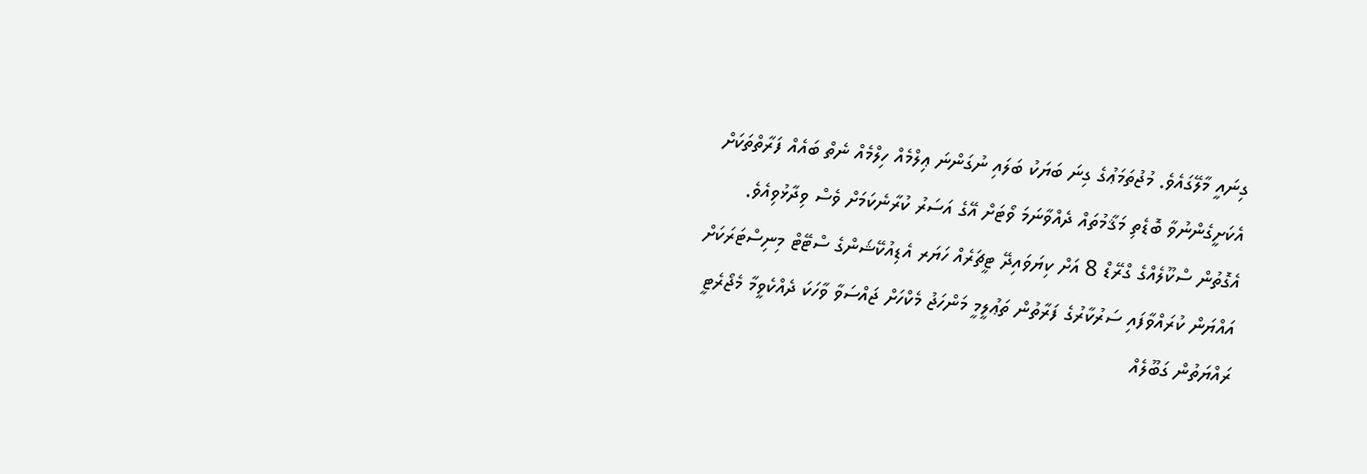ގިނައީ މާލޭގައެވެ. މުޖުތަމަޢުގެ ގިނަ ބަޔަކު ބަލައި ނުގަންނަ ޢިލްމެއް ހިލްމެއް ނެތް ބައެއް ފަރާތްތަކަށް އެކަށީގެންނުވާ ބޮޑެތި މަޤާމުތައް ދެއްވާނަމަ ވޯޓަށް އޭގެ އަސަރު ކުރާނެކަމަށް ވެސް ވިދާޅުވިއެވެ.
އެގޮތުން ސްކޫލެއްގެ ގްރޭޑް 8 އަށް ކިޔަވައިދޭ ޓީޗަރެއް ހަޔަރ އެޑިއުކޭޝަންގެ ސްޓޭޓް މިނިސްޓަރަކަށް އައްޔަން ކުރައްވާފައި ސަރުކާރުގެ ފަރާތުން ތަޢުލީމީ މަންހަޖު މެކްހަށް ޖައްސަވާ ވާހަކަ ދެއްކެވީމާ މެޖޯރެޓީ ރައްޔަތުން ގަބޫލެއް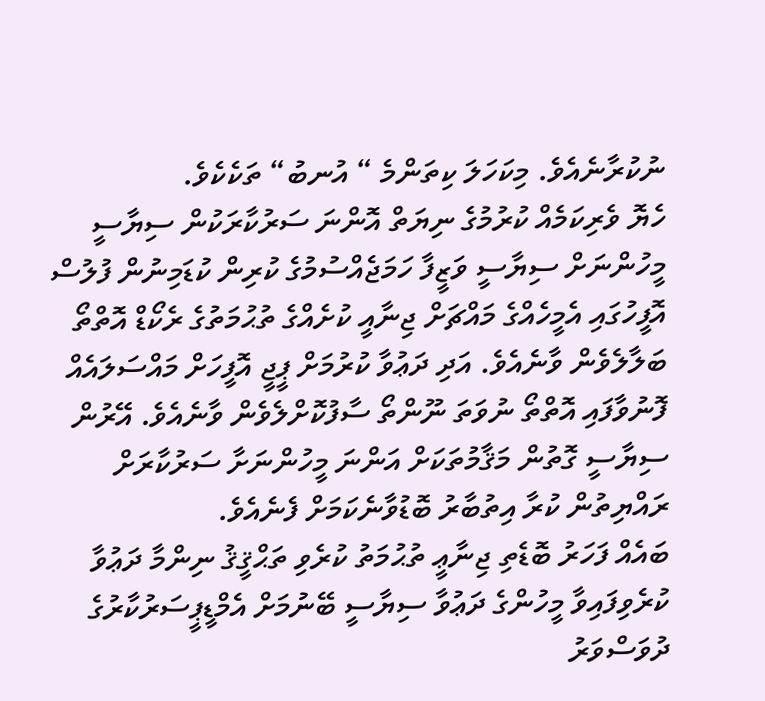ނުކުރާނެއެވެ. މިކަހަލަ ކިތަންމެ “ އުނބު“ ތަކެކެވެ.
ހެޔޮ ވެރިކަމެއް ކުރުމުގެ ނިޔަތް އޮންނަ ސަރުކާރަކުން ސިޔާސީ މީހުންނަށް ސިޔާސީ ވަޒީފާ ހަމަޖެއްސުމުގެ ކުރިން ކުޑަމިނުން ފުލުސް އޮފީހުގައި އެމީހެއްގެ މައްޗަށް ޖިނާއީ ކުށެއްގެ ތުޙުމަތުގެ ރެކޯޑް އޮތްތޯ ބަލާލެވެން ވާނެއެވެ. އަދި ދަޢުވާ ކުރުމަށް ޕީޖީ އޮފީހަށް މައްސަލައެއް ފޮނުވާފައި އޮތްތޯ ނުވަތަ ނޫންތޯ ސާފުކޮށްލެވެން ވާނެއެވެ. އޭރުން ސިޔާސީ ގޮތުން މަޤާމުތަކަށް އަންނަ މީހުންނަށާ ސަރުކާރަށް ރައްޔިތުން ކުރާ އިތުބާރު ބޮޑުވާނެކަމަށް ފެނެއެވެ.
ބައެއް ފަހަރު ބޮޑެތި ޖިނާޢީ ތުޙުމަތު ކުރެވި ތަޙްޤީޤު ނިންމާ ދަޢުވާ ކުރެވިފައިވާ މީހުންގެ ދަޢުވާ ސިޔާސީ ބޭނުމަށް އެމްޑީޕީސަރުކާރުގެ ދުވަސްވަރު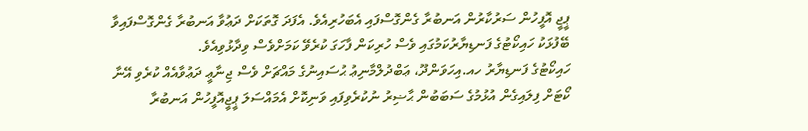ޕީޖީ އޮފީހުން ސަރުކާރުން އަނބުރާ ގެންގޮސްފައި އެބަހުރިއެވެ. އެފަދަ ގޮތަކަށް ދަޢުވާ އަނބުރާ ގެންގޮސްފައިވާ ބޭފުޅަކު ހައިކޯޓުގެ ފަނޑިޔާރުކަމުގައި ވެސް ހުރިކަން ފާހަގަ ކުރެވޭ ކަމަށްވެސް ވިދާޅުވިއެވެ.
ހައިކޯޓުގެ ފަނޑިޔާރު ހއ.އިހަވަންދޫ، ޢަބްދުލްމާނިޢު ޙުސައިނުގެ މައްޗަށް ވެސް ޖިނާޢީ ދަޢުވާއެއް ކުރެވި އޭނާ ކޯޓަށް ފިލައިގެން އުޅުމުގެ ސަބަބުން ޙާޟިރު ނުކުރެވިފައި ވަނިކޮށް އެމައްސަލަ ޕީޖީއޮފީހުން އަނބުރާ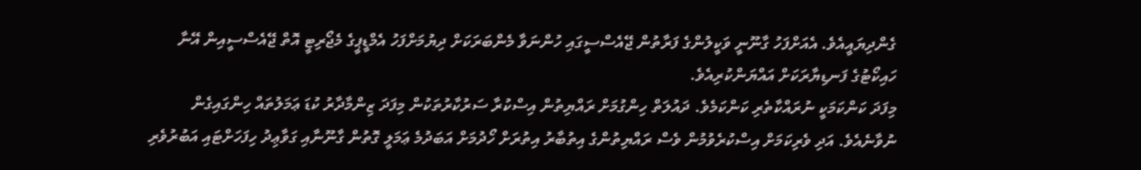ގެންދިޔައީއެވެ. އެއަށްފަހު ގާނޫނީ ވަކީލުންގެ ފަރާތުން ޖޭއެސްސީގައި ހުންނަވާ މެންބަރަކަށް ދިޔުމަށްފަހު އެމްޑީޕީގެ މެޖޯރިޓީ އޮތް ޖޭއެސްސީއިން އޭނާ ހައިކޯޓުގެ ފަނޑިޔާރަކަށް އައްޔަންކުރިއެވެ.
މިފަދަ ކަންކަމަކީ ނުރައްކާތެރި ކަންކަމެވެ. ދައުލަތް ހިންގުމަށް ރައްޔިތުން އިސްކުރާ ސަރުކާރުތަކުން މިފަދަ ޒިންމާދާރު ކުޑަ ޢަމަލުތައް ހިންގައިގެން ނުވާނެއެވެ. އަދި ވެރިކަމަށް އިސްކުރެވުމުން ވެސް ރައްޔިތުންގެ އިތުބާރު އިތުރަށް ހޯދުމަށް އަބަދުމެ ޢަމަލީ ގޮތުން ގާނޫނާއި ގަވާޢިދު ހިފަހަށްޓައި އަބުރުވެރި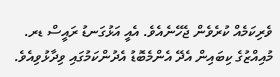ވެރިކަމެއް ކުރެވެން ޖެހޭނެއެވެ. އެއީ އަޅުގަނޑު ރައީސް ޑރ. މުއިއްޒުގެ ކިބައިން އެދޭ އެންމެބޮޑު އެދުންކަމުގައި ވިދާޅުވިއެވެ.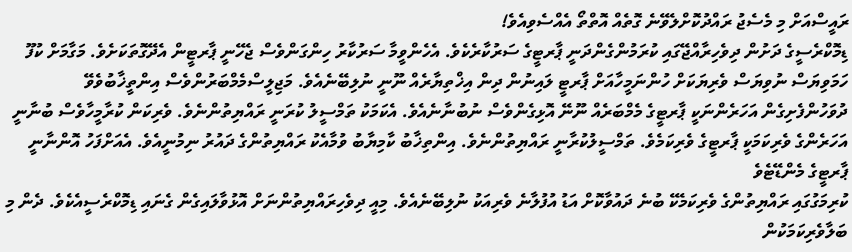ރައީސްއަށް މި މެސެޖު ރައްދުކޮށްލެވޭނެ ގޮތެއް އޮތްތޯ އެއްސެވިއެވެ!
ޑިމޮކްރެސީގެ ދަށުން ދިވެހިރާއްޖޭގައި ކުރަމުންގެންދަނީ ޕާރޓީގެ ސަރުކާރެކެވެ. އެހެންވީމާ ސަރުކާރު ހިންގަންވެސް ޖެހޭނީ ޕާރޓީން އެދޭގޮތަކަށެވެ. މަގާމަށް ކުފޫ ހަމަވިޔަސް ނުވިޔަސް ވެރިޔަކަށް ހުންނަމީހާއަށް ޕާރޓީ ލައިނުން ދިން އިޚްތިޔާރެއް ނޫނީ ނުލިބޭނެއެވެ. މަޖިލީސްމެމްބަރުންވެސް އިންތީޚާބުވެވޭ ދުވަހުންފެށިގެން އަހަރެންނަކީ ޕާރޓީގެ މެމްބަރެއް ނޫނޭ އޮޅިގެންވެސް ނުބުނާނެއެވެ. އެކަމަކު ތަމްސީލު ކުރަނީ ރައްޔިތުންނެވެ. ވެރިކަން ކުރާމީހާވެސް ބުނާނީ އަހަރެންގެ ވެރިކަމަކީ ޕާރޓީގެ ވެރިކަމެވެ. ތަމްސީލުކުރާނީ ރައްޔިތުންނެވެ. އިންތިޚާބު ކާމިޔާބު ވުމާއެކު ރައްޔިތުންގެ ދައުރު ނިމުނީއެވެ. އެއަށްފަހު އޮންނާނީ ޕާރޓީގެ މެންޑޭޓެވެ
ކުރިމަގުގައި ރައްޔިތުންގެ ވެރިކަމެކޭ ބުނެ ދައުވާކޮށް އަޑު އުފުލާނެ ވެރިއަކު ނުލިބޭނެއެވެ. މިއީ ދިވެހިރައްޔިތުންނަށް އޮޅުވާލައިގެން ގެނައި ޑިމޮކްރެސީއެކެވެ. ދެން މި ބަލާވެރިކަމަކުން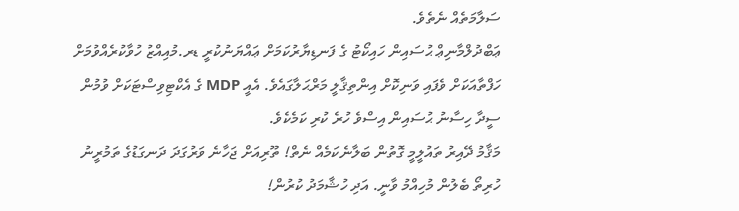ސަލާމަތެއް ނެތެވެ.
ޢަބްދުލްމާނިޢް ޙުސައިން ހައިކޯޓު ގެ ފަނޑިޔާރުކަމަށް ޢައްޔަނުކުރީ ޑރ.މުއިއްޒު ހުވާކުރެއްވުމަށް ހަފްތާއަކަށް ވެފައި ވަނިކޮށް އިންތިޤާލީ މަރްޙަލާގައެވެ. އެއީ MDP ގެ އެކްޓިވިސްޓަކަށް ވުމުން ސީދާ ހިސާނު ޙުސައިން އިސްވެ ހުރެ ކުރި ކަމެކެވެ.
މަޤާމު ދޭއިރު ތައުލީމީ ގޮތުން ބަލާނެކަމެއް ނެތް! ތޫރިއަށް ޖަހާނެ ވަރުގަދަ ދަނގަޑުގެ ތަމުރީނު ހުރިތޯ ބެލުން މުހިއްމު ވާނީ. އަދި ހުޝާމަދު ކުރުން!